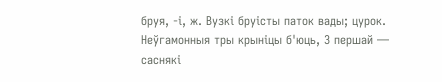бруя, -і, ж. Вузкі бруісты паток вады; цурок. Неўгамонныя тры крыніцы б'юць, З першай — саснякі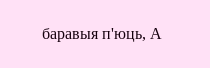баравыя п'юць, А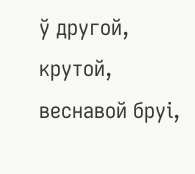ў другой, крутой, веснавой бруі,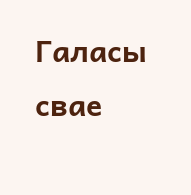Галасы свае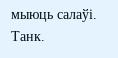мыюць салаўі. Танк.